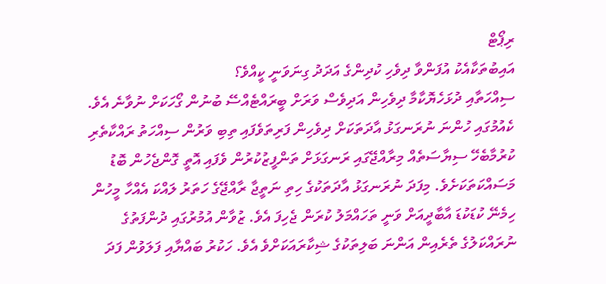ރިޕޯޓް
އައިބުތަކާއެކު އުފަންވާ ދިވެހި ކުދިންގެ އަދަދު ގިނަވަނީ ކީއްވެ؟
ސިއްހަތާއި ދުޅަހެޔޮކާމާ ދިވެހިން އަދިވެސް ވަރަށް ބީރައްޓެއްސޭ ބުނުން ގޯހަކަށް ނުވާނެ އެވެ. ކެއުމުގައި ހުންނަ ނުރަނގަޅު އާދަތަކަށް ދިވެހިން ފަރިތަވެފައި ތިބި ވަރުން ސިއްހަތު ރައްކާތެރި ކުރުމާބެހޭ ސިޔާސަތެއް މިރާއްޖޭގައި ރަނގަޅަށް ތަންފީޒުކުރުން ވެފައި އޮތީ ގޮންޖެހުން ބޮޑު މަސައްކަތަކަށެވެ. މިފަދަ ނުރަނގަޅު އާދަތަކުގެ ހިތި ނަތީޖާ ރާއްޖޭގެ ހަތަރު ލައްކަ އެއްހާ މީހުން ހިމެނޭ ކުޑަކުޑަ އާބާދީއަށް ވަނީ ތަހައްމަލު ކުރަން ޖެހިފަ އެވެ. ޒުވާން އުމުރުގައި ދުންފަތުގެ ނުރައްކަލުގެ ތެރެއިން އަންނަ ބަލިތަކުގެ ޝިކާރައަކަށްވެ އެވެ. ހަކުރު ބައްޔާއި ފަލަވުން ފަދަ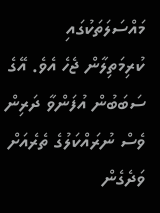މައްސަލަތަކުގައި ކުރިމަތިލާން ޖެހެ އެވެ. އޭގެ ސަބަބުން އުފަންވާ ދަރިން ވެސް ނުރައްކަލުގެ ތެރެއަށް ވަދެގެން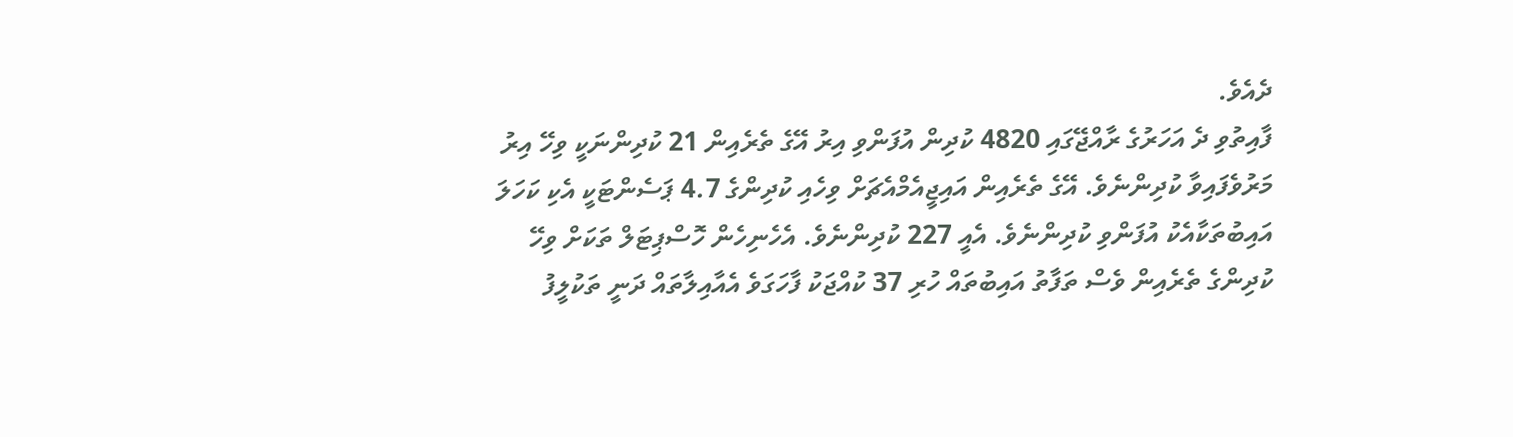ދެއެވެ.
ފާއިތުވި ދެ އަހަރުގެ ރާއްޖޭގައި 4820 ކުދިން އުފަންވި އިރު އޭގެ ތެރެއިން 21 ކުދިންނަކީ ވިހޭ އިރު މަރުވެފައިވާ ކުދިންނެވެ. އޭގެ ތެރެއިން އައިޖީއެމްއެޗަށް ވިހެއި ކުދިންގެ 4.7 ޕަސެންޓަކީ އެކި ކަހަލަ އައިބުތަކާއެކު އުފަންވި ކުދިންނެވެ. އެއީ 227 ކުދިންނެވެ. އެހެނިހެން ހޮސްޕިޓަލް ތަކަށް ވިހޭ ކުދިންގެ ތެރެއިން ވެސް ތަފާތު އައިބުތައް ހުރި 37 ކުއްޖަކު ފާހަގަވެ އެއާއިލާތައް ދަނީ ތަކުލީފު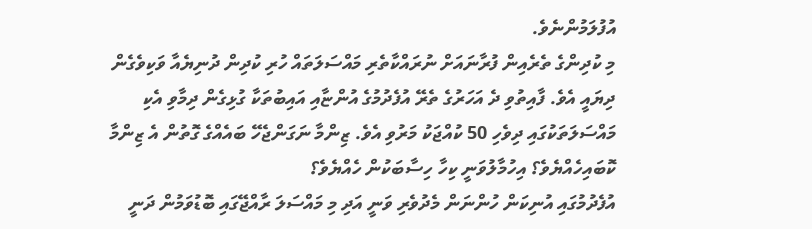އުފުލަމުންނެވެ.
މި ކުދިންގެ ތެރެއިން ފުރާނައަށް ނުރައްކާތެރި މައްސަލަތައް ހުރި ކުދިން ދުނިޔެއާ ވަކިވެގެން ދިޔައީ އެވެ. ފާއިތުވި ދެ އަހަރުގެ ތެރޭ އުފެދުމުގެ އުންޏާއި އައިބުތަކާ ގުޅިގެން ދިމާވި އެކި މައްސަލަތަކުގައި ދިވެހި 50 ކުއްޖަކު މަރުވި އެވެ. ޒިންމާ ނަގަންޖެހޭ ބައެއްގެ ގޮތުން އެ ޒިންމާ ކޮބައިހެއްޔެވެ؟ އިހުމާލުވަނީ ކިހާ ހިސާބަކުން ހެއްޔެވެ؟
އުފެދުމުގައި އުނިކަން ހުންނަން މެދުވެރި ވަނީ އަދި މި މައްސަލަ ރާއްޖޭގައި ބޮޑުވަމުން ދަނީ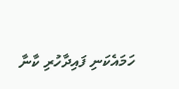ހަމައެކަނި ފައިދާހުރި ކާނާ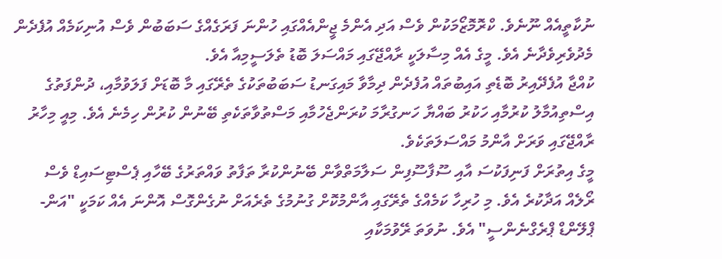ނުކާތީއެއް ނޫނެވެ. ކްރޮމޮޒޯމަކުން ވެސް އަދި އެންމެ ޖީންއެއްގައި ހުންނަ ފަރަގެއްގެ ސަބަބުން ވެސް އުނިކަމެއް އުފެދެން މެދުވެރިވެދާނެ އެވެ. މީގެ އެއް މިސާލަކީ ރާއްޖޭގައި މައްސަލަ ބޮޑު ތެލަސީމިއާ އެވެ.
ކުއްޖާ އުފެދޭއިރު ބޮޑެތި އައިބުތައް އުފެދެން ދިމާވާ މައިގަނޑު ސަބަބުތަކުގެ ތެރޭގައި މާ ބޮޑަށް ފަލަވުމާއި، ދުންފަތުގެ އިސްތިއުމާލު ކުރުމާއި ހަކުރު ބައްޔާ ހަނގުރާމަ ކުރަންޖެހުމާއި މަސްތުވާތަކެތި ބޭނުން ކުރުން ހިމެނެ އެވެ. މިއީ މިހާރު ރާއްޖޭގައި ވަރަށް އާންމު މައްސަލަތަކެވެ.
މީގެ އިތުރަށް ފަނިފަކުސަ އާއި ސޫފާސޫފިން ސަލާމަތްވާން ބޭނުންކުރާ ތަފާތު ވައްތަރުގެ ބޭހާއި ޕެސްޓިސައިޑް ވެސް ރޯލެއް އަދާކުރެ އެވެ. މި ހުރިހާ ކަމެއްގެ ތެރޭގައި އާންމުކޮށް ގުނުމުގެ ތެރެއަށް ނުގެންގޮސް އޮންނަ އެއް ކަމަކީ "އަން-ޕްލޭންޑް ޕްރެގްނެންސީ" އެވެ. ނުވަތަ ރޭވުމަކާއި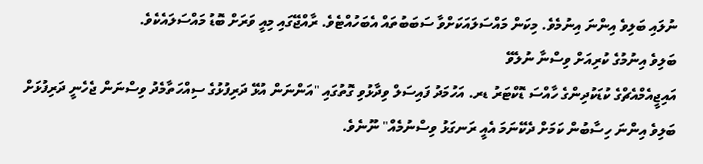ނުލައި ބަލިވެ އިންނަ އިނުމެވެ. މިކަން މައްސަލައަކަށްވާ ސަބަބުތައް އެބަހުއްޓެވެ. ރާއްޖޭގައި މިއީ ވަރަށް ބޮޑު މައްސަލައެކެވެ.
ބަލިވެ އިނުމުގެ ކުރިއަށް ވިސްނާ ނުލެވޭ
އައިޖީއެމްއެޗްގެ ކުޑަކުދިންގެ ހާއްސަ ޑޮކްޓަރު ޑރ. އަހުމަދު ފައިސަލް ވިދާޅުވި ގޮތުގައި "އަންނަން އުޅޭ ދަރިފުޅުގެ ސިއްހަތާމެދު ވިސްނަން ޖެހެނީ ދަރިފުޅަށް ބަލިވެ އިންނަ ހިސާބުން ކަމަށް ދެކޭނަމަ އެއީ ރަނގަޅު ވިސްނުމެއް" ނޫނެވެ.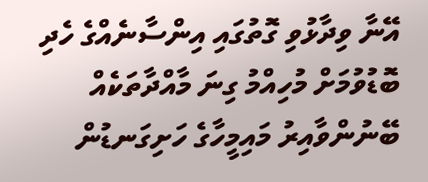އޭނާ ވިދާޅުވި ގޮތުގައި އިންސާނެއްގެ ހެދި ބޮޑުވުމަށް މުހިއްމު ގިނަ މާއްދާތަކެއް ބޭނުންވާއިރު މައިމީހާގެ ހަށިގަނޑުން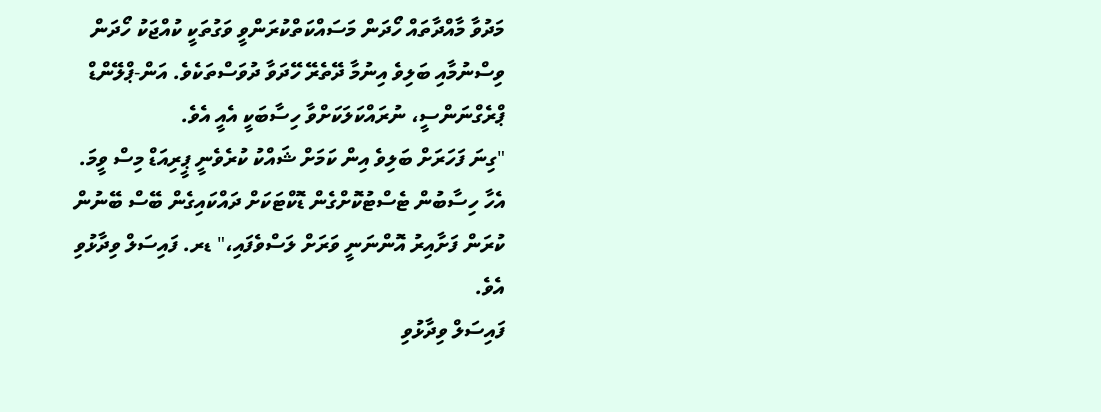މަދުވާ މާއްދާތައް ހޯދަން މަސައްކަތްކުރަންވީ ވަގުތަކީ ކުއްޖަކު ހޯދަން ވިސްނުމާއި ބަލިވެ އިނުމާ ދޭތެރޭ ހޭދަވާ ދުވަސްތަކެވެ. އަން-ޕްލޭންޑް ޕްރެގްނަންސީ، ނުރައްކަލަކަށްވާ ހިސާބަކީ އެއީ އެވެ.
"ގިނަ ފަހަރަށް ބަލިވެ އިން ކަމަށް ޝައްކު ކުރެވެނީ ޕީރިއަޑް މިސް ވީމަ. އެހާ ހިސާބުން ޓެސްޓުކޮށްގެން ޑޮކްޓަކަށް ދައްކައިގެން ބޭސް ބޭނުން ކުރަން ފަށާއިރު އޮންނަނީ ވަރަށް ލަސްވެފައި،" ޑރ. ފައިސަލް ވިދާޅުވި އެވެ.
ފައިސަލް ވިދާޅުވި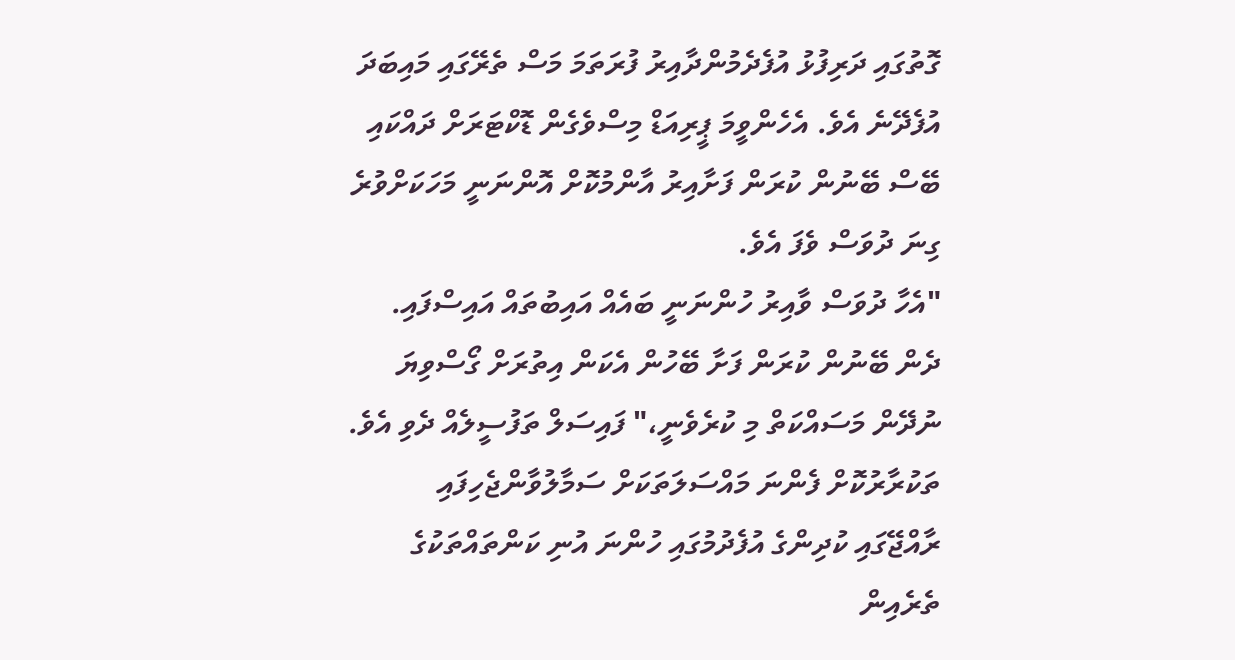ގޮތުގައި ދަރިފުޅު އުފެދެމުންދާއިރު ފުރަތަމަ މަސް ތެރޭގައި މައިބަދަ އުފެދޭނެ އެވެ. އެހެންވީމަ ޕީރިއަޑް މިސްވެގެން ޑޮކްޓަރަށް ދައްކައި ބޭސް ބޭނުން ކުރަން ފަށާއިރު އާންމުކޮށް އޮންނަނީ މަހަކަށްވުރެ ގިނަ ދުވަސް ވެފަ އެވެ.
"އެހާ ދުވަސް ވާއިރު ހުންނަނީ ބައެއް އައިބުތައް އައިސްފައި. ދެން ބޭނުން ކުރަން ފަށާ ބޭހުން އެކަން އިތުރަށް ގޯސްވިޔަ ނުދޭން މަސައްކަތް މި ކުރެވެނީ،" ފައިސަލް ތަފުސީލެއް ދެވި އެވެ.
ތަކުރާރުކޮށް ފެންނަ މައްސަލަތަކަށް ސަމާލުވާންޖެހިފައި
ރާއްޖޭގައި ކުދިންގެ އުފެދުމުގައި ހުންނަ އުނި ކަންތައްތަކުގެ ތެރެއިން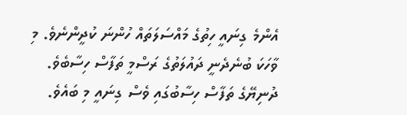އެންމެ ގިނައީ ހިތުގެ މައްސަލަތައް ހުންނަ ކުދީންނެވެ. މި ވާހަކަ ބުނެދެނީ ދައުލަތުގެ ރަސްމީ ތަފާސް ހިސާބެވެ. ދުނިޔޭގެ ތަފާސް ހިސާބުގައި ވެސް ގިނައީ މި ބައެވެ.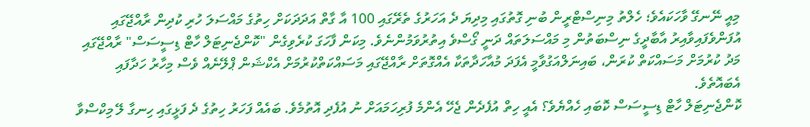މިއީ ނޭނގޭ ވާހަކައެވެ؛ ހެލްތު މިނިސްޓްރީން ބުނި ގޮތުގައި މިދިޔަ ދެ އަހަރުގެ ތެރޭގައި 100 އާ ގާތް އަދަދަކަށް ހިތުގެ މައްސަލަ ހުރި ކުދިން ރާއްޖޭގައި އުފަންވެފައިވާއިރު އާބާދީގެ ނިސްބަތުން މި މައްސަލަތައް ދަނީ ގޯސްވެ އިތުރުވަމުންނެވެ. މިކަން ފާހަގަ ކުރެވިގެން "ކޮންޖެނިޓަލް ހާޓް ޑިސީސަސް" ރާއްޖޭގައި މަދު ކުރުމަށް މަސައްކަތް ކުރަން، ބައިނަލްއަގުވާމީ އެފަދަ މުއާހަދާތަކާ އެއްގޮތަށް ރާއްޖޭގައި މަސައްކަތްކުރުމަށް އެކްޝަން ޕްލޭނެއް ވެސް މިހާރު ހަދާފައި އެބައޮތެވެ.
ކޮންޖެނިޓަލް ހާޓް ޑިސީސަސް ކޮބައި ހެއްޔެވެ؟ އެއީ ހިތް އުފެދެން ޖެހޭ އެންމެ ފުރިހަމައަށް ނު އުފެދި އޮތުމެވެ. ބައެއް ފަހަރު ހިތުގެ ދެ ފަޅީގައި ހިނގާ ލޭ މިކްސްވާ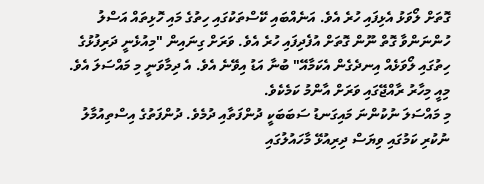ގޮތަށް ލޯވަޅު އެޅިފައި ހުރެ އެވެ. އަނެއްބައި ކޭސްތަކުގައި ހިތުގެ މައި ހޮޅިތައް އަސްލު ހުންނަންވާ ގޮތް ނޫން ގޮތަށް އުފެދިފައި ހުރެ އެވެ. ވަރަށް ގިނައިން "މިއުޅެނީ ދަރިފުޅުގެ ހިތުގައި ލޯވަޅެއް އިނދެގެން އެކަމާއޭ" ބުނާ އަޑު އިވޭނެ އެވެ. އެ ދިމާވަނީ މި މައްސަލަ އެވެ. މިއީ މިހާރު ރާއްޖޭގައި ވަރަށް އާންމު ކަމެކެވެ.
މި މައްސަލަ ނުކުންނަ މައިގަނޑު ސަބަބަކީ ދުންފަތާއި ދުމެވެ. ދުންފަތުގެ އިސްތިއުމާލު ނުކުރި ކަމުގައި ވިޔަސް ދިރިއުޅޭ މާހައުލުގައި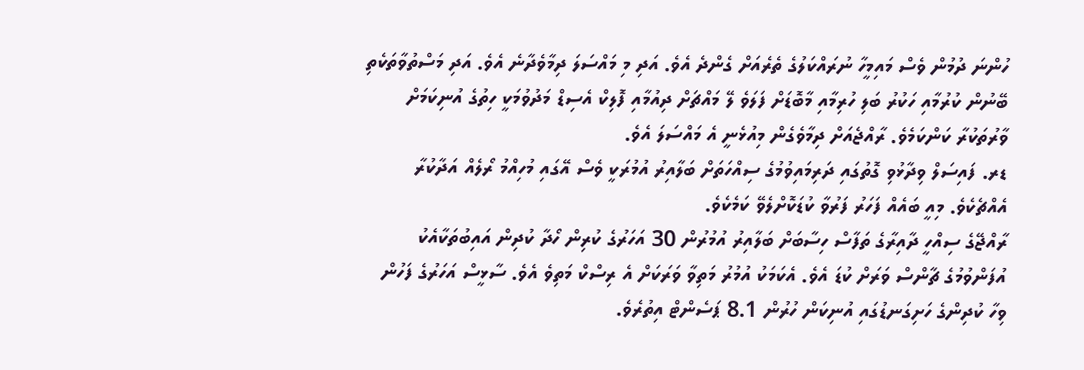ހުންނަ ދުމުން ވެސް މައިމީހާ ނުރައްކަލުގެ ތެރެއަށް ގެންދެ އެވެ. އަދި މި މައްސަލަ ދިމާވެދާނެ އެވެ. އަދި މަސްތުވާތަކެތި ބޭނުން ކުރުމާއި ހަކުރު ބަލި ހުރިމާއި މާބޮޑަށް ފަލަވެ ލޭ މައްޗަށް ދިއުމާއި ފޮލިކް އެސިޑް މަދުވުމަކީ ހިތުގެ އުނިކަމަށް ވާރުތަކުރާ ކަންކަމެވެ. ރާއްޖެއަށް ދިމާވެގެން މިއުޅެނީ އެ މައްސަލަ އެވެ.
ޑރ. ފައިސަލް ވިދާޅުވި ގޮތުގައި ދަރިމައިވުމުގެ ސިއްހަތަށް ބަލާއިރު އުމުރަކީ ވެސް އޭގައި މުހިއްމު ރޯލެއް އަދާކުރާ އެއްޗެކެވެ. މިއީ ބައެއް ފަހަރު ފަރުވާ ކުޑަކޮށްލެވޭ ކަމެކެވެ.
ރާއްޖޭގެ ސިއްހީ ދާއިރާގެ ތަފާސް ހިސާބަށް ބަލާއިރު އުމުރުން 30 އަހަރުގެ ކުރިން ހޯދާ ކުދިން އައިބުތަކާއެކު އުފަންވުމުގެ ޗާންސް ވަރަށް ކުޑަ އެވެ. އެކަމަކު އުމުރު މަތިވާ ވަރަކަށް އެ ރިސްކް މަތިވެ އެވެ. ސާޅީސް އަހަރުގެ ފަހުން ވިހާ ކުދިންގެ ހަށިގަނޑުގައި އުނިކަން ހުރުން 8.1 ޕަސެންޓް އިތުރެވެ.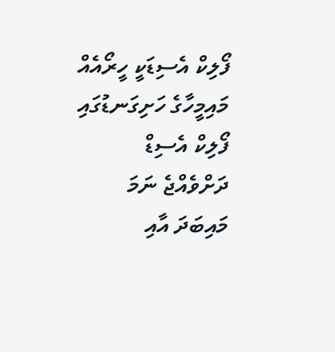ފޯލިކް އެސިޑަކީ ހީރޯއެއް
މައިމީހާގެ ހަށިގަނޑުގައި ފޯލިކް އެސިޑް ދަށްވެއްޖެ ނަމަ މައިބަދަ އާއި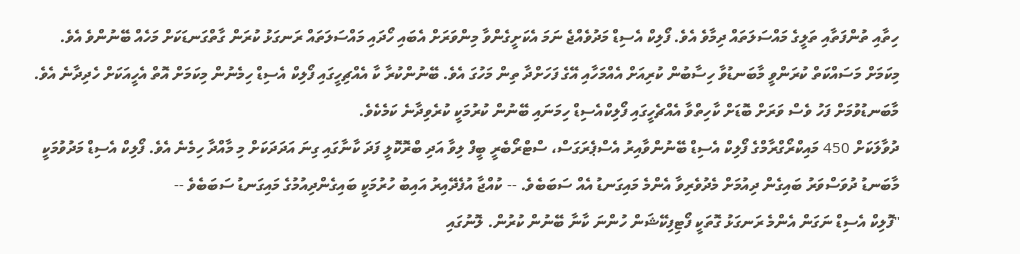ހިތާއި ތުންފަތާއި ތަލީގެ މައްސަލަތައް ދިމާވެ އެވެ. ފޯލިކް އެސިޑް މަދުވެއްޖެ ނަމަ އެކަށީގެންވާ މިންވަރަށް އެބައި ހޯދައި މައްސަލަތައް ރަނގަޅު ކުރަން ގާތްގަނޑަކަށް މަހެއް ބޭނުންވެ އެވެ.
މިކަމަށް މަސައްކަތް ކުރަންވީ މާބަނޑުވާ ހިސާބުން ކުރިއަށް އެއްމަހާއި އޭގެ ފަހަށްދާ ތިން މަހުގަ އެވެ. ބޭނުންކުރާ ކާ އެއްޗިހީގައި ފޯލިކް އެސިޑް ހިމެނުން މިކަމަށް އޮތް އެހީއަކަށް ހެދިދާނެ އެވެ. މާބަނޑުވުމަށް ފަހު ވެސް ވަރަށް ބޮޑަށް ކާހިތްވާ އެއްޗެހީގައި ފޯލިކްއެސިޑް ހިމަނައި ބޭނުން ކުރުމަކީ ކުރެވިދާނެ ކަމެކެވެ.
ދުވާލަކަށް 450 މައިކްރޯގްރާމްގެ ފޯލިކް އެސިޑް ބޭނުންވާއިރު އެސްޕެރަގަސް، ސްޓްރޯބެރީ ބީފް ލިވާ އަދި ބްރޮކޮލީ ފަދަ ކާނާގައި ގިނަ އަދަދަކަށް މި މާއްދާ ހިމެނެ އެވެ. ފޯލިކް އެސިޑް މަދުވުމަކީ މާބަނޑު ދުވަސްވަރު ބައިގެން ދިއުމަށް މެދުވެރިވާ އެންމެ މައިގަނޑު އެއް ސަބަބެވެ. -- ކުއްޖާ އުފެދޭއިރު އައިބު ހުރުމަކީ ބައިގެންދިއުމުގެ މައިގަނޑު ސަބަބެވެ --
"ފޮލިކް އެސިޑް ނަގަން އެންމެ ރަނގަޅު ގޮތަކީ ފޯޓިފިކޭޝަން ހުންނަ ކާނާ ބޭނުން ކުރުން. ލޮނުގައި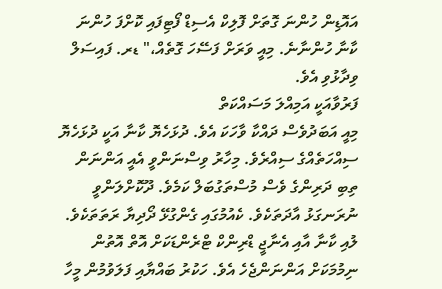އައޮޑިން ހުންނަ ގޮތަށް ފޮލިކް އެސިޑް ފޯޓިފައި ކޮށްފަ ހުންނަ ކާނާ ހުންނާނެ. މިއީ ވަރަށް ފަސޭހަ ގޮތެއް،" ޑރ. ފައިސަލް ވިދާޅުވި އެވެ.
ފަރުވާއަކީ އަމިއްލަ މަސައްކަތް
މިއީ އަބަދުވެސް ދައްކާ ވާހަކަ އެވެ. ދުޅަހެޔޮ ކާނާ އަކީ ދުޅަހެޔޮ ސިއްހަތެއްގެ ސިއްރެވެ. މިހާރު ވިސްނަންވީ އެއީ އަންނަން ތިބި ދަރިންގެ ވެސް މުސްތަގުބަލް ކަމެވެ. ދޫކޮށްލަންވީ ނުރަނގަޅު އާދަތަކެވެ. ކެއުމުގައި ގެންގުޅޭ ދޯދިޔާ ރަތަތަކެވެ. ލުއި ކާނާ އާއި އެނާޖީ ޑްރިންކް ޓްރެންޑަކަށް އޮތް އޮތުން ނިމުމަކަށް އަންނަންޖެހެ އެވެ. ހަކުރު ބައްޔާއި ފަލަވުމުން މީހާ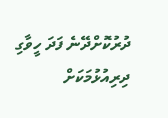ދުރުކޮށްދޭނެ ފަދަ ހީވާގި ދިރިއުޅުމަކަށް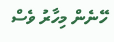ހޭނެން މިހާރު ވެސް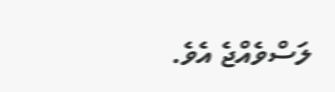ލަސްވެއްޖެ އެވެ.